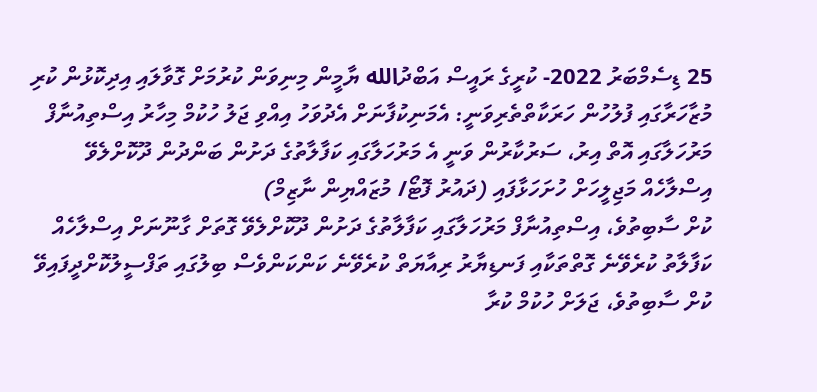25 ޑިސެމްބަރު 2022- ކުރީގެ ރައީސް އަބްދުالله ޔާމީން މިނިވަން ކުރުމަށް ގޮވާލައި އިދިކޮޅުން ކުރި މުޒާހަރާގައި ފުލުހުން ހަރަކާތްތެރިވަނީ: އެމަނިކުފާނަށް އެދުވަހު އިއްވި ޖަލު ހުކުމް މިހާރު އިސްތިއުނާފް މަރުހަލާގައި އޮތް އިރު، ސަރުކާރުން ވަނީ އެ މަރުހަލާގައި ކަފާލާތުގެ ދަށުން ބަންދުން ދޫކޮށްލެވޭ އިސްލާހެއް މަޖިލީހަށް ހުށަހަޅާފައި (ދައުރު ފޮޓޯ/ މުޒައްޔިން ނާޒިމް)
ކުށް ސާބިތުވެ، އިސްތިއުނާފް މަރުހަލާގައި ކަފާލާތުގެ ދަށުން ދޫކޮށްލެވޭ ގޮތަށް ގާނޫނަށް އިސްލާހެއް
ކަފާލާތު ކުރެވޭނެ ގޮތްތަކާއި ފަނޑިޔާރު ރިއާޔަތް ކުރެވޭނެ ކަންކަންވެސް ބިލުގައި ތަފްސީލުކޮށްދީފައިވޭ
ކުށް ސާބިތުވެ، ޖަލަށް ހުކުމް ކުރާ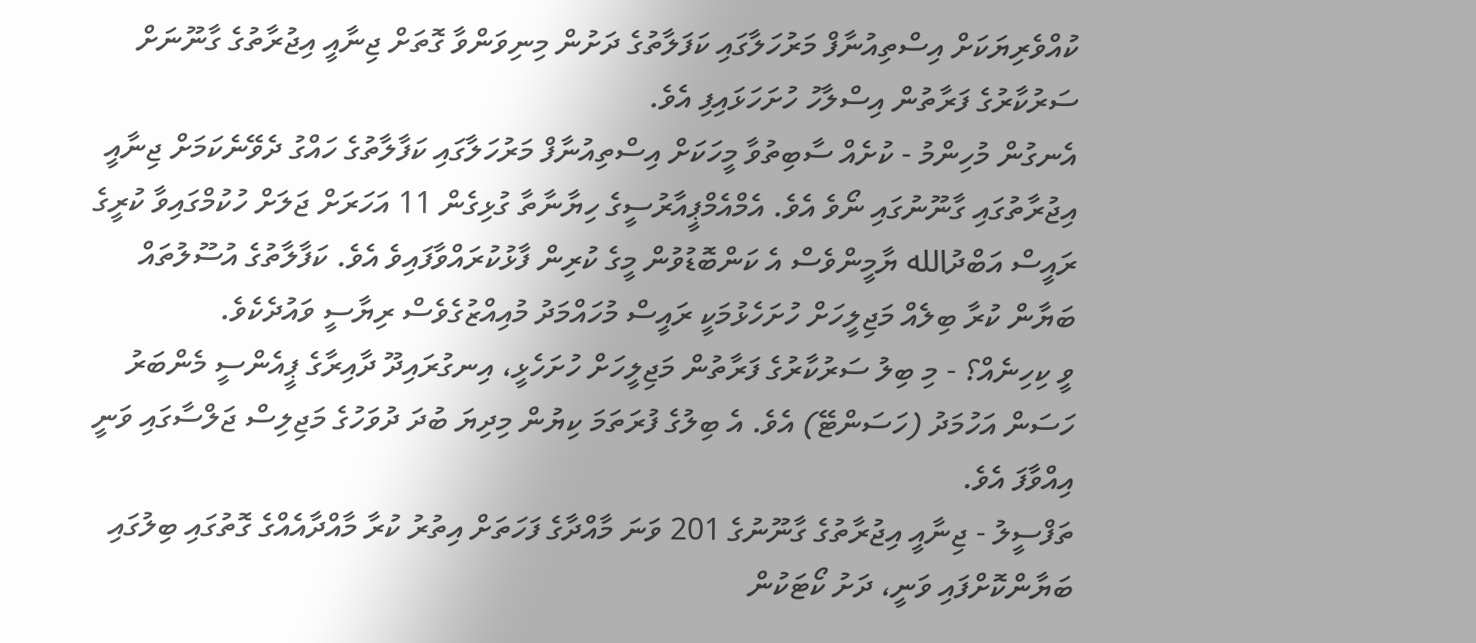ކުއްވެރިޔަކަށް އިސްތިއުނާފް މަރުހަލާގައި ކަފަލާތުގެ ދަށުން މިނިވަންވާ ގޮތަށް ޖިނާއީ އިޖުރާތުގެ ގާނޫނަށް ސަރުކާރުގެ ފަރާތުން އިސްލާހު ހުށަހަޅައިފި އެވެ.
އެނގުން މުހިންމު - ކުށެއް ސާބިތުވާ މީހަކަށް އިސްތިއުނާފް މަރުހަލާގައި ކަފާލާތުގެ ހައްގު ދެވޭނެކަމަށް ޖިނާއީ އިޖުރާތުގައި ގާނޫނުގައި ނޯވެ އެވެ. އެމްއެމްޕީއާރުސީގެ ހިޔާނާތާ ގުޅިގެން 11 އަހަރަށް ޖަލަށް ހުކުމްގައިވާ ކުރީގެ ރައީސް އަބްދުالله ޔާމީންވެސް އެ ކަންބޮޑުވުން މީގެ ކުރިން ފާޅުކުރައްވާފައިވެ އެވެ. ކަފާލާތުގެ އުސޫލުތައް ބަޔާން ކުރާ ބިލެއް މަޖިލީހަށް ހުށަހެޅުމަކީ ރައީސް މުހައްމަދު މުއިއްޒުގެވެސް ރިޔާސީ ވައުދެކެވެ.
ވީ ކިހިނެއް؟ - މި ބިލު ސަރުކާރުގެ ފަރާތުން މަޖިލީހަށް ހުށަހެޅީ، އިނގުރައިދޫ ދާއިރާގެ ޕީއެންސީ މެންބަރު ހަސަން އަހުމަދު (ހަސަންޓޭ) އެވެ. އެ ބިލުގެ ފުރަތަމަ ކިޔުން މިދިޔަ ބުދަ ދުވަހުގެ މަޖިލިސް ޖަލްސާގައި ވަނީ އިއްވާފަ އެވެ.
ތަފްސީލު - ޖިނާއީ އިޖުރާތުގެ ގާނޫނުގެ 201 ވަނަ މާއްދާގެ ފަހަތަށް އިތުރު ކުރާ މާއްދާއެއްގެ ގޮތުގައި ބިލުގައި ބަޔާންކޮށްފައި ވަނީ، ދަށު ކޯޓަކުން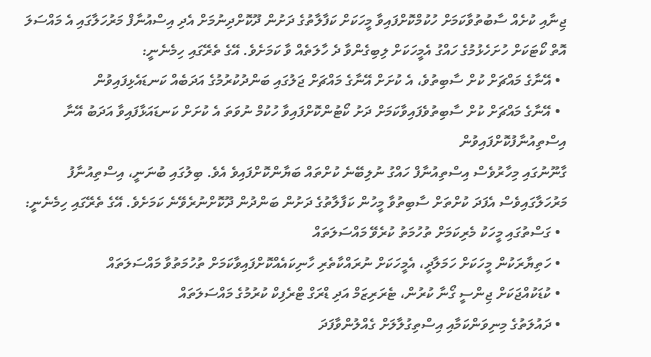ޖިނާއި ކުށެއް ސާބުތުވާކަމަށް ހުކުމްކޮށްފައިވާ މީހަކަށް ކަފާލާތުގެ ދަށުން ދޫކޮށްދިނުމަށް އެދި އިސްއުނާފް މަރުހަލާގައި އެ މައްސަލަ އޮތް ކޯޓަކަށް ހުށަހެޅުމުގެ ހައްގު އެމީހަކަށް ލިބިގެންވާ ދެ ހާލަތެއް ވާ ކަމަށެވެ. އޭގެ ތެރޭގައި ހިމެނެނީ:
  • އޭނާގެ މައްޗަށް ކުށް ސާބިތުވެ، އެ ކުށަށް އޭނާގެ މައްޗަށް ޖަލުގައި ބަންދުކުރުމުގެ އަދަބެއް ކަނޑައެޅިފައިވުން
  • އޭނާގެ މައްޗަށް ކުށް ސާބިތުވެފައިވާކަމަށް ދަށު ކޯޓުންކޮށްފައިވާ ހުކުމް ނުވަތަ އެ ކުށަށް ކަނޑައަޅާފައިވާ އަދަބު އޭނާ އިސްތިއުނާފުކޮށްފައިވުން
ގާނޫނުގައި މިހާރުވެސް އިސްތިއުނާފް ހައްގު ނުލިބޭނެ ކުށްތައް ބަޔާންކޮށްފައިވެ އެވެ. ބިލުގައި ބުނަނީ، އިސްތިއުނާފު މަރުހަލާގައިވެސް އެފަދަ ކުށްތަށް ސާބިތުވާ މީހުން ކަފާލާތުގެ ދަށުން ބަންދުން ދޫކޮށްނުރެވޭނެ ކަމަށެވެ. އޭގެ ތެރޭގައި ހިމެނެނީ:
  • ގަސްތުގައި މީހަކު މެރިކަމަށް ތުހުމަތު ކުރެވޭ މައްސަލަތައް
  • ހަތިޔާރަކުން މީހަކަށް ހަމަލާދީ، އެމީހަކަށް ނުރައްކާތެރި ހާނިކައެއްކޮށްފައިވާކަމަށް ތުހުމަތުވާ މައްސަލަތައް
  • ކުޑަކުއްޖަކަށް ޖިންސީ ގޯނާ ކުރުން، ޓެރަރިޒަމް އަދި ޑްރަގް ޓްރެފިކް ކުރުމުގެ މައްސަލަތައް
  • ދައުލަތުގެ މިނިވަންކަމާއި އިސްތިގުލާލަށް ގެއްލުންވާފަދަ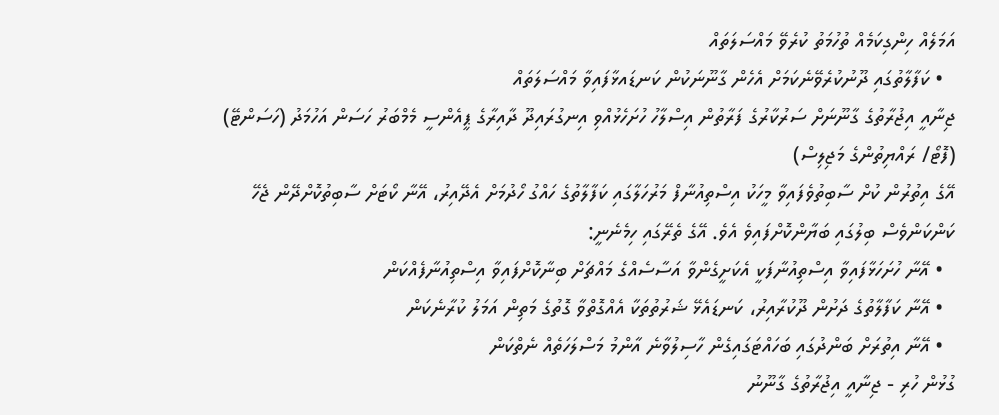އަމަލެއް ހިންގިކަމެއް ތުހުމަތު ކުރެވޭ މައްސަލަތައް
  • ކަފާލާތުގައި ދޫނުކުރެވޭނެކަމަށް އެހެން ގާނޫނަކުން ކަނޑައޅާފައިވާ މައްސަލަތައް
ޖިނާއީ އިޖުރާތުގެ ގާނޫނަށް ސަރުކާރުގެ ފަރާތުން އިސްލާހު ހުށަހެޅުއްވި އިނގުރައިދޫ ދާއިރާގެ ޕީއެންސީ މެމްބަރު ހަސަން އަހުމަދު (ހަސަންޓޭ) (ފޮޓޯ/ ރައްޔިތުންގެ މަޖިލިސް)
އޭގެ އިތުރުން ކުށް ސާބިތުވެފައިވާ މީހަކު އިސްތިއުނާފް މަރުހަލާގައި ކަފާލާތުގެ ހައްގު ހޯދުމަށް އެދޭއިރު، އޭނާ ކޯޓަށް ސާބިތުކޮށްދޭން ޖެހޭ ކަންކަންވެސް ބިލުގައި ބަޔާންކޮށްފައިވެ އެވެ. އޭގެ ތެރޭގައި ހިމެނެނީ:
  • އޭނާ ހުށަހަޅާފައިވާ އިސްތިއުނާފަކީ އެކަށީގެންވާ އަސާސެއްގެ މައްޗަށް ބިނާކޮށްފައިވާ އިސްތިއުނާފެއްކަން
  • އޭނާ ކަފާލާތުގެ ދަށުން ދޫކުރާއިރު، ކަނޑައެޅޭ ޝަރުތުތަކާ އެއްގޮތްވާ ގޮތުގެ މަތިން އަމަލު ކުރާނެކަން
  • އޭނާ އިތުރަށް ބަންދުގައި ބަހައްޓަގައިގެން ހާސިލުވާނެ އާންމު މަސްލަހަތެއް ނެތްކަން
ގުޅުން ހުރި - ޖިނާއީ އިޖުރާތުގެ ގާނޫނު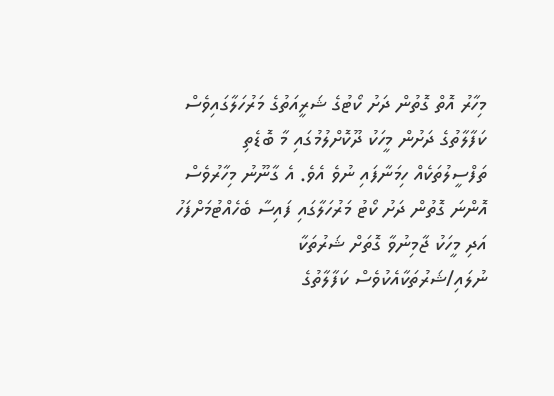މިހާރު އޮތް ގޮތުން ދަށު ކޯޓުގެ ޝަރީއަތުގެ މަރުހަލާގައިވެސް ކަފާލާތުގެ ދަށުން މީހަކު ދޫކޮށްލުމުގައި މާ ބޮޑެތި ތަފްސީލުތަކެއް ހިމަނާފައި ނުވެ އެވެ. އެ ގާނޫނު މިހާރުވެސް އޮންނަ ގޮތުން ދަށު ކޯޓު މަރުހަލާގައި ފައިސާ ބެހެއްޓުމަށްފަހު އަދި މީހަކު ޖާމިނުވާ ގޮތަށް ޝަރުތަކާ ނުލައި/ޝަރުތަކާއެކުވެސް ކަފާލާތުގެ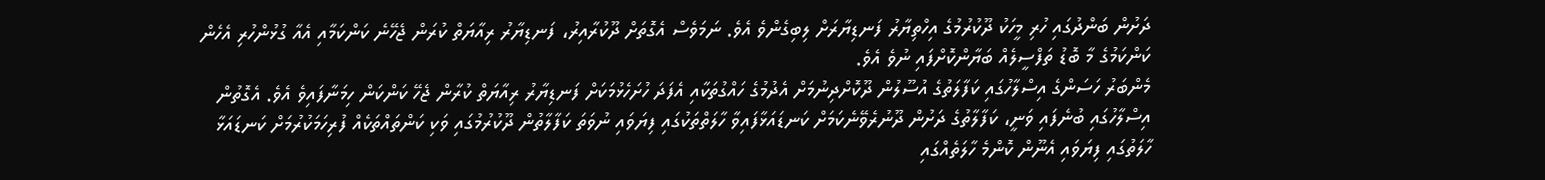ދަށުން ބަންދުގައި ހުރި މީހަކު ދޫކުރުމުގެ އިހްތިޔާރު ފަނޑިޔާރަށް ލިބިގެންވެ އެވެ. ނަމަވެސް އެގޮތަށް ދޫކުރާއިރު، ފަނޑިޔާރު ރިއާޔަތް ކުރަން ޖެހޭނެ ކަންކަމާއި އެއާ ގުޅުންހުރި އެހެން ކަންކަމުގެ މާ ބޮޑު ތަފްސީލެއް ބަޔާންކޮށްފައި ނުވެ އެވެ.
މެންބަރު ހަސަންގެ އިސްލާހުގައި ކަފާލަތުގެ އުސޫލުން ދޫކޮށްދިނުމަށް އެދުމުގެ ހައްގުތަކާއި އެފަދަ ހުށަހެޅުމަކަށް ފަނޑިޔާރު ރިއާޔަތް ކުރާން ޖެހޭ ކަންކަން ހިމަނާފައިވެ އެވެ. އެގޮތުން އިސްލާހުގައި ބުނެފައި ވަނީ، ކަފާލާތުގެ ދަށުން ދޫނުރެވޭނެކަމަށް ކަނޑައަޅާފައިވާ ހާލަތްތަކުގައި ފިޔަވައި ނުވަތަ ކަފާލާތުން ދޫކުރުމުގައި ވަކި ކަންތައްތަކެއް ފުރިހަމަކުރުމަށް ކަނޑައަޅާ ހާލަތުގައި ފިޔަވައި އެނޫން ކޮންމެ ހާލަތެއްގައި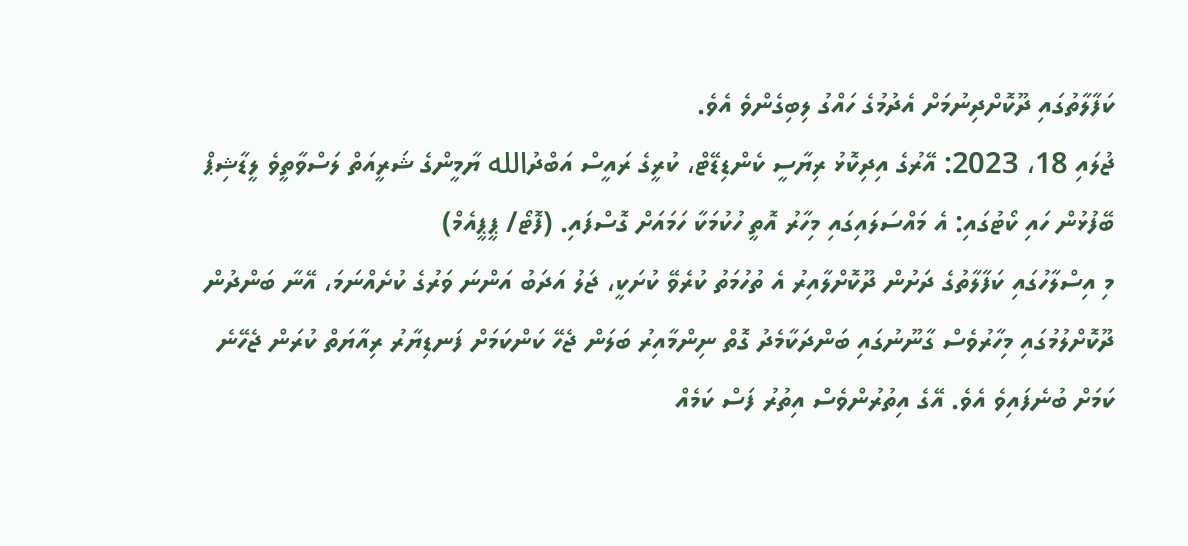ކަފާލާތުގައި ދޫކޮށްދިނުމަށް އެދުމުގެ ހައްގު ލިބިގެންވެ އެވެ.
ޖުލައި 18، 2023: އޭރުގެ އިދިކޮޅު ރިޔާސީ ކެންޑިޑޭޓް، ކުރީގެ ރައީސް އަބްދުالله ޔާމީންގެ ޝަރީއަތް ލަސްވާތީވެ ލީޑާޝިޕް ބޭފުޅުން ހައި ކޯޓުގައި: އެ މައްސަލައިގައި މިހާރު އޮތީ ހުކުމަކާ ހަމައަށް ގޮސްފައި. (ފޮޓޯ/ ޕީޕީއެމް)
މި އިސްލާހުގައި ކަފާލާތުގެ ދަށުން ދޫކޮށްލާއިރު އެ ތުހުމަތު ކުރެވޭ ކުށަކީ، ޖަލު އަދަބު އަންނަ ވަރުގެ ކުށެއްނަމަ، އޭނާ ބަންދުން ދޫކޮށްލުމުގައި މިހާރުވެސް ގާނޫނުގައި ބަންދަކާމެދު ގޮތް ނިންމާއިރު ބަލަން ޖެހޭ ކަންކަމަށް ފަނޑިޔާރު ރިއާޔަތް ކުރަން ޖެހޭނެ ކަމަށް ބުނެފައިވެ އެވެ. އޭގެ އިތުރުންވެސް އިތުރު ފަސް ކަމެއް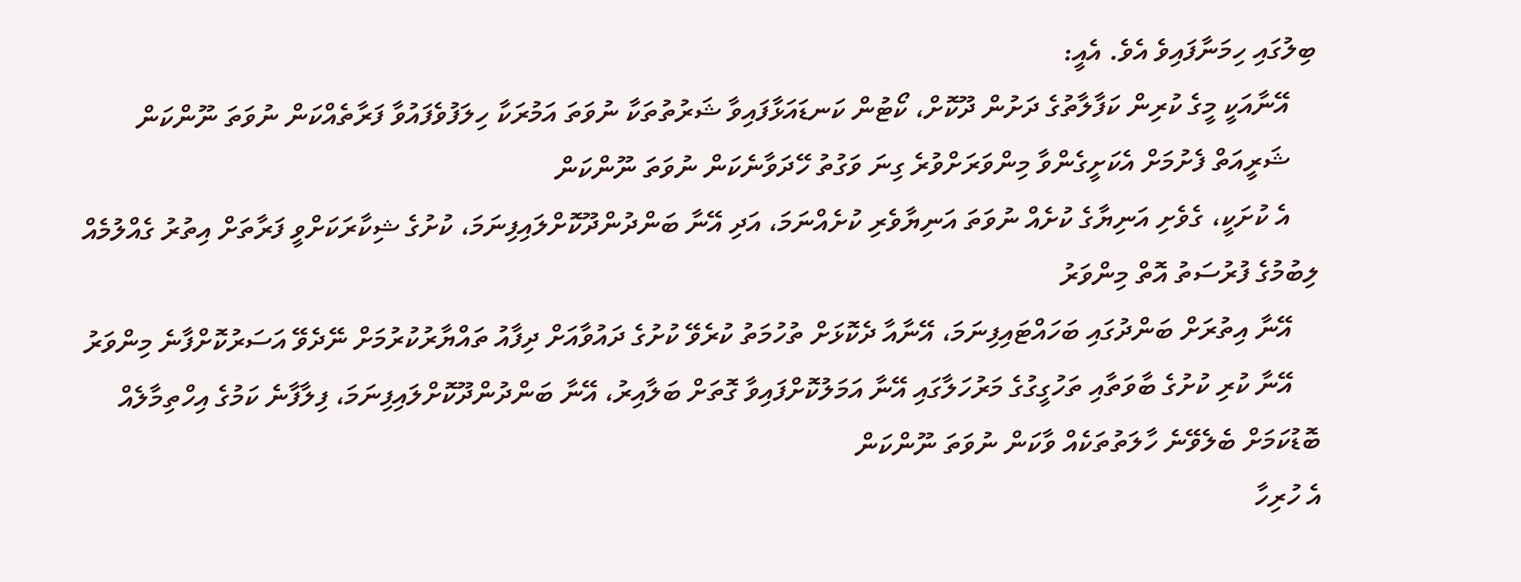ބިލުގައި ހިމަނާފައިވެ އެވެ. އެއީ:
    އޭނާއަކީ މީގެ ކުރިން ކަފާލާތުގެ ދަށުން ދޫކޮށް، ކޯޓުން ކަނޑައަޅާފައިވާ ޝަރުތުތަކާ ނުވަތަ އަމުރަކާ ހިލަފުވެފައުވާ ފަރާތެއްކަން ނުވަތަ ނޫންކަން
    ޝަރީއަތް ފެށުމަށް އެކަށީގެންވާ މިންވަރަށްވުރެ ގިނަ ވަގުތު ހޭދަވާނެކަން ނުވަތަ ނޫންކަން
    އެ ކުށަކީ، ގެވެށި އަނިޔާގެ ކުށެއް ނުވަތަ އަނިޔާވެރި ކުށެއްނަމަ، އަދި އޭނާ ބަންދުންދޫކޮށްލައިފިނަމަ، ކުށުގެ ޝިކާރަކަށްވީ ފަރާތަށް އިތުރު ގެއްލުމެއް ލިބުމުގެ ފުރުސަތު އޮތް މިންވަރު
    އޭނާ އިތުރަށް ބަންދުގައި ބަހައްޓައިފިނަމަ، އޭނާއާ ދެކޮޅަށް ތުހުމަތު ކުރެވޭ ކުށުގެ ދައުވާއަށް ދިފާއު ތައްޔާރުކުރުމަށް ނޭދެވޭ އަސަރުކޮށްފާނެ މިންވަރު
    އޭނާ ކުރި ކުށުގެ ބާވަތާއި ތަހުގީގުގެ މަރުހަލާގައި އޭނާ އަމަލުކޮށްފައިވާ ގޮތަށް ބަލާއިރު، އޭނާ ބަންދުންދޫކޮށްލައިފިނަމަ، ފިލާފާނެ ކަމުގެ އިހްތިމާލެއް ބޮޑުކަމަށް ބެލެވޭނެ ހާލަތުތަކެއް ވާކަން ނުވަތަ ނޫންކަން
އެ ހުރިހާ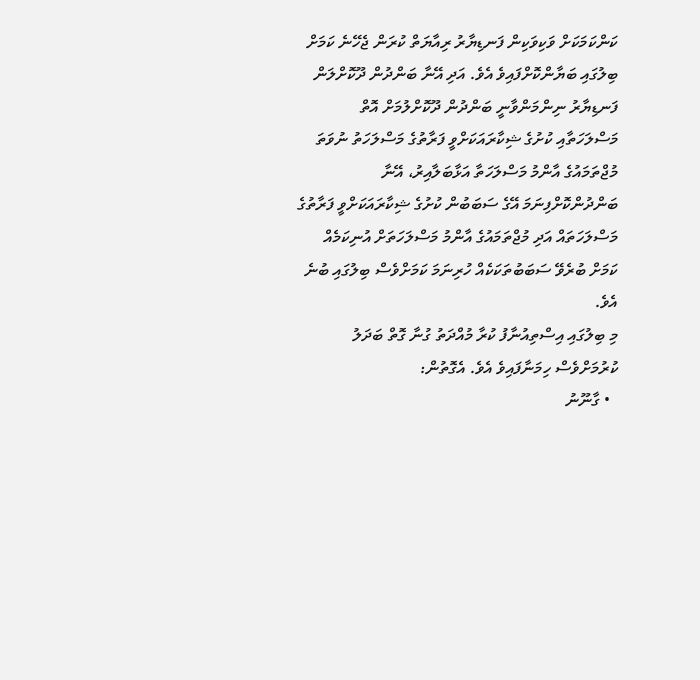ކަންކަމަކަށް ވަކިވަކިން ފަނޑިޔާރު ރިއާޔަތް ކުރަން ޖެހޭނެ ކަމަށް ބިލުގައި ބަޔާންކޮށްފައިވެ އެވެ. އަދި އޭނާ ބަންދުން ދޫކޮށްލަން ފަނޑިޔާރު ނިންމަންވާނީ ބަންދުން ދޫކޮށްލުމަށް އޮތް މަސްލަހަތާއި ކުށުގެ ޝިކާރައަކަށްވީ ފަރާތުގެ މަސްލަހަތު ނުވަތަ މުޖްތަމައުގެ އާންމު މަސްލަހަތާ އަޅާބަލާއިރު، އޭނާ ބަންދުންކޮށްފިނަމަ އޭގެ ސަބަބުން ކުށުގެ ޝިކާރައަކަށްވީ ފަރާތުގެ މަސްލަހަތައް އަދި މުޖްތަމައުގެ އާންމު މަސްލަހަތަށް އުނިކަމެއް ކަމަށް ބުރެވޭ ސަބަބުތަކަކެއް ހުރިނަމަ ކަމަށްވެސް ބިލުގައި ބުނެ އެވެ.
މި ބިލުގައި އިސްތިއުނާފު ކުރާ މުއްދަތު ގުނާ ގޮތް ބަދަލު ކުރުމަށްވެސް ހިމަނާފައިވެ އެވެ. އެގޮތުން:
  • ގާނޫނު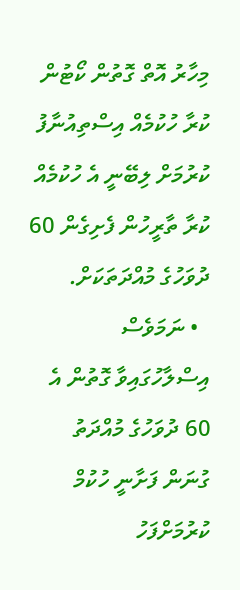މިހާރު އޮތް ގޮތުން ކޯޓުން ކުރާ ހުކުމެއް އިސްތިއުނާފު ކުރުމަށް ލިބޭނީ އެ ހުކުމެއް ކުރާ ތާރީހުން ފެށިގެން 60 ދުވަހުގެ މުއްދަތަކަށް.
  • ނަމަވެސް އިސްލާހުގައިވާ ގޮތުން އެ 60 ދުވަހުގެ މުއްދަތު ގުނަން ފަށާނީ ހުކުމް ކުރުމަށްފަހު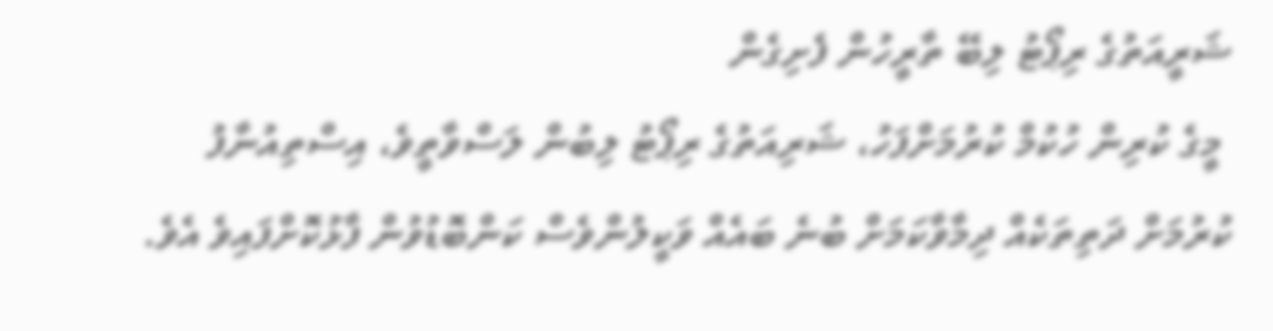ޝަރީއަތުގެ ރިޕޯޓު ލިބޭ ތާރީހުން ފެށިގެން
 މީގެ ކުރިން ހުކުމް ކުރުމަށްފަހު، ޝަރިއަތުގެ ރިޕޯޓު ލިބުން ލަސްވާތީވެ، އިސްތިއުނާފު ކުރުމަށް ދަތިތަކެއް ދިމާވާކަމަށް ބުނެ ބައެއް ވަކީލުންވެސް ކަންބޮޑުވުން ފާޅުކޮށްފައިވެ އެވެ.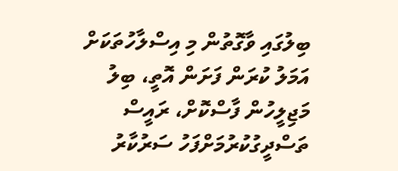ބިލުގައި ވާގޮތުން މި އިސްލާހުތަކަށް އަމަލު ކުރަން ފަށަން އޮތީ، ބިލު މަޖިލީހުން ފާސްކޮށް، ރައީސް ތަސްދީގުކުރުމަށްފަހު ސަރުކާރު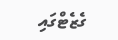ގެޒެޓްގައި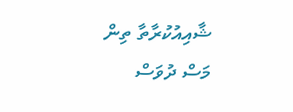ޝާއިއުކުރާތާ ތިން މަސް ދުވަސް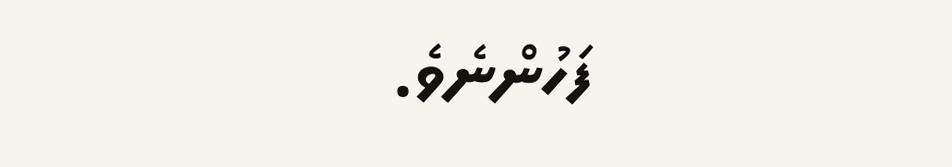ފަހުންނެވެ.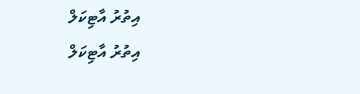އިތުރު އާޓިކަލް
އިތުރު އާޓިކަލް